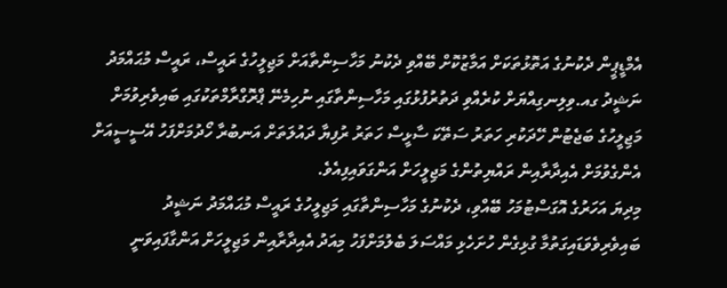އެމްޑީޕީން ދެކުނުގެ އަތޮޅުތަކަށް އަމާޒުކޮށް ބޭއްވި ދެކުނު މަހާސިންތާއަށް މަޖިލީހުގެ ރައީސް، ރައީސް މުޙައްމަދު ނަޝީދު ގއ.ވިލިނގިއްޔަށް ކުރެއްވި ދަތުރުފުޅުގައި މަހާސިންތާގައި ނުހިމެނޭ ޕްރޮގްރާމްތަކުގައި ބައިވެރިވުމަށް މަޖިލީހުގެ ބަޖެޓުން ހޭދަކުރި ހަތަރު ސަތޭކަ ސާޅީސް ހަތަރު ރުފިޔާ ދައުލަތަށް އަނބުރާ ހޯދުމަށްފަހު އޭސީސީއަށް އެންގެވުމަށް އެއިދާރާއިން ރައްޔިތުންގެ މަޖިލީހަށް އަންގަވައިފިއެވެ.
މިދިޔަ އަހަރުގެ އޮގަސްޓުމަހު ބޭއްވި، ދެކުނުގެ މަހާސިންތާގައި މަޖިލީހުގެ ރައީސް މުޙައްމަދު ނަޝީދު ބައިވެރިވެވަޑައިގަތުމާ ގުޅިގެން ހުށަހެޅި މައްސަލަ ބެލުމަށްފަހު މިއަދު އެއިދާރާއިން މަޖިލީހަށް އަންގާފައިވަނީ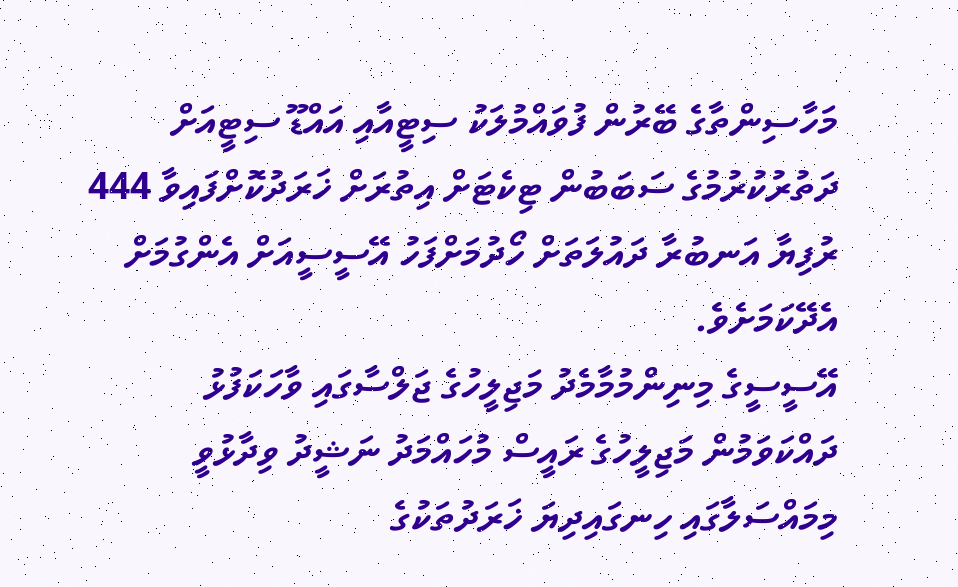މަހާސިންތާގެ ބޭރުން ފުވައްމުލަކު ސިޓީއާއި އައްޑޫ ސިޓީއަށް ދަތުރުކުރުމުގެ ސަބަބުން ޓިކެޓަށް އިތުރަށް ޚަރަދުކޮށްފައިވާ 444 ރުފިޔާ އަނބުރާ ދައުލަތަށް ހޯދުމަށްފަހު އޭސީސީއަށް އެންގުމަށް އެދޭކަމަށެވެ.
އޭސީސީގެ މިނިންމުމާމެދު މަޖިލީހުގެ ޖަލްސާގައި ވާހަކަފުޅު ދައްކަވަމުން މަޖިލީހުގެ ރައީސް މުހައްމަދު ނަޝީދު ވިދާޅުވީ މިމައްސަލާގައި ހިނގައިދިޔަ ޚަރަދުތަކުގެ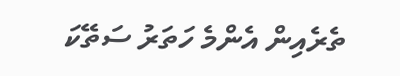ތެރެއިން އެންމެ ހަތަރު ސަތޭކަ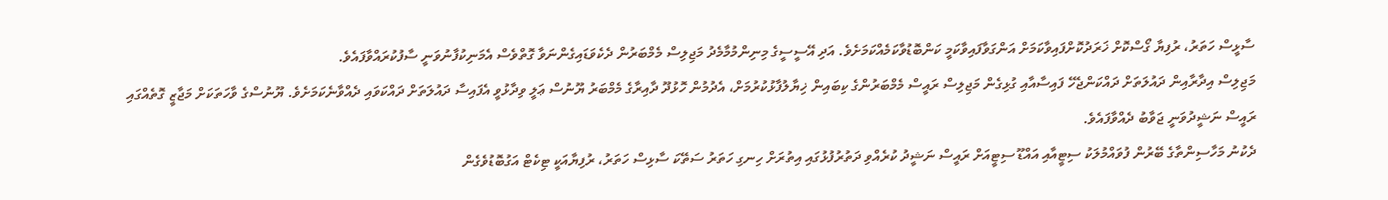ސާޅީސް ހަތަރު، ރުފިޔާ ގޯސްކޮށް ޚަރަދުކޮށްފައިވާކަމަށް އަންގަވާފައިވާކަމީ ކަންބޮޑުވާކަމެއްކަމަށެވެ. އަދި އޭސީސީގެ މިނިންމުމާމެދު މަޖިލިސް މެމްބަރުން ދެކެވަޑައިގެންނަވާ ގޮތްވެސް އެމަނިކުފާނުވަނީ ސާފުކުރައްވާފައެވެ.
މަޖިލިސް އިދާރާއިން ދައުލަތަށް ދައްކަންޖެހޭ ފައިސާއާއި ގުޅިގެން މަޖިލިސް ރައީސް މެމްބަރުންގެ ކިބައިން ޚިޔާލުފާޅުކުރުމަށް، އެދުމުން ހޮޅުދޫ ދާއިރާގެ މެމްބަރު ޔޫނުސް ޢަލީ ވިދާޅުވީ އެފައިސާ ދައުލަތަށް ދައްކަވައި ދެއްވާނެކަމަށެވެ. ޔޫނުސްގެ ވާހަތަކަށް މަޖާޒީ ގޮތެއްގައި ރައީސް ނަޝީދުވަނީ ޖަވާބު ދެއްވާފައެވެ.
ދެކުނު މަހާސިންތާގެ ބޭރުން ފުވައްމުލަކު ސިޓީއާއި އައްޑޫ ސިޓީއަށް ރައީސް ނަޝީދު ކުރެއްވި ދަތުރުފުޅުގައި އިތުރަށް ހިނގި ހަތަރު ސަތޭކަ ސާޅިސް ހަތަރު، ރުފިޔާއަކީ ޓިކެޓް އަގުބޮޑުވެގެން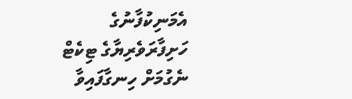އެމަނިކުފާނުގެ ހަށިފާރަވެރިޔާގެ ޓިކެޓް ނެގުމަށް ހިނގާފައިވާ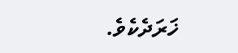ޚަރަދެކެވެ.